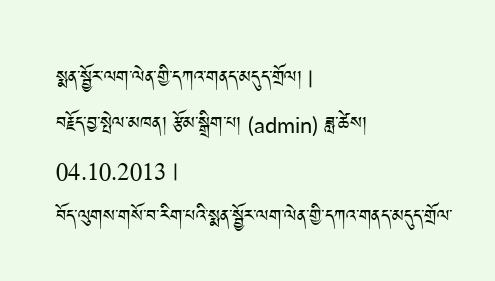སྨན་སྦྱོར་ལག་ལེན་གྱི་དཀའ་གནད་མདུད་གྲོལ། |
བརྗོད་བྱ་སྤེལ་མཁན། རྩོམ་སྒྲིག་པ། (admin) ཟླ་ཚེས། 04.10.2013 |
བོད་ལུགས་གསོ་བ་རིག་པའི་སྨན་སྦྱོར་ལག་ལེན་གྱི་དཀའ་གནད་མདུད་གྲོལ་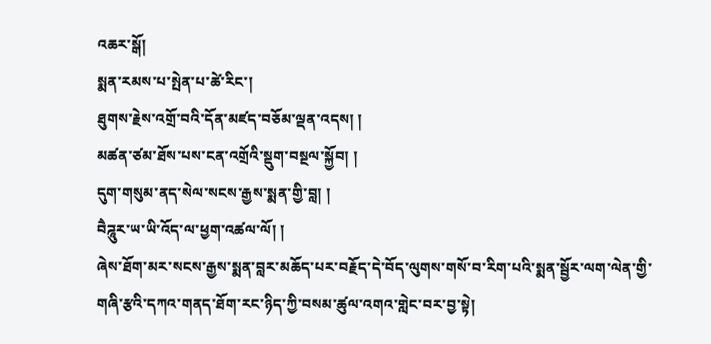འཆར་སྒོ།
སྨན་རམས་པ་སྤེན་པ་ཚེ་རིང་།
ཐུགས་རྗེས་འགྲོ་བའི་དོན་མཛད་བཅོམ་ལྡན་འདས། །
མཚན་ཙམ་ཐོས་པས་ངན་འགྲོའི་སྡུག་བསྔལ་སྐྱོབ། །
དུག་གསུམ་ནད་སེལ་སངས་རྒྱས་སྨན་གྱི་བླ། །
བཻཌཱུར་ཡ་ཡི་འོད་ལ་ཕྱག་འཚལ་ལོ། །
ཞེས་ཐོག་མར་སངས་རྒྱས་སྨན་བླར་མཆོད་པར་བརྗོད་དེ་བོད་ལུགས་གསོ་བ་རིག་པའི་སྨན་སྦྱོར་ལག་ལེན་གྱི་གཞི་རྩའི་དཀའ་གནད་ཐོག་རང་ཉིད་ཀྱི་བསམ་ཚུལ་འགའ་གླེང་བར་བྱ་སྟེ།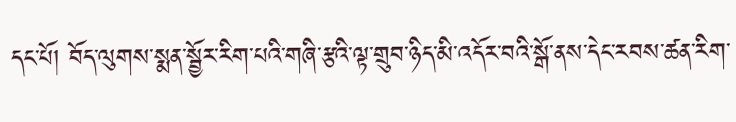དང་པོ། བོད་ལུགས་སྨན་སྦྱོར་རིག་པའི་གཞི་རྩའི་ལྟ་གྲུབ་ཉིད་མི་འདོར་བའི་སྒོ་ནས་དེང་རབས་ཚན་རིག་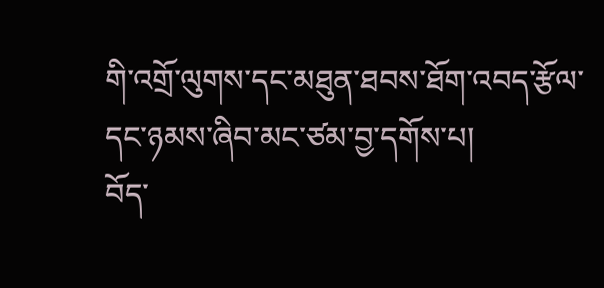གི་འགྲོ་ལུགས་དང་མཐུན་ཐབས་ཐོག་འབད་རྩོལ་དང་ཉམས་ཞིབ་མང་ཙམ་བྱ་དགོས་པ།
བོད་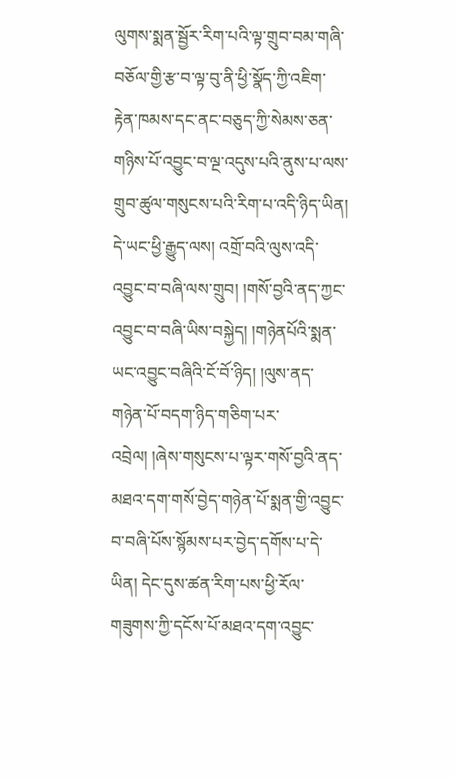ལུགས་སྨན་སྦྱོར་རིག་པའི་ལྟ་གྲུབ་བམ་གཞི་བཅོལ་གྱི་རྩ་བ་ལྟ་བུ་ནི་ཕྱི་སྣོད་ཀྱི་འཇིག་རྟེན་ཁམས་དང་ནང་བཅུད་ཀྱི་སེམས་ཅན་གཉིས་པོ་འབྱུང་བ་ལྔ་འདུས་པའི་ནུས་པ་ལས་གྲུབ་ཚུལ་གསུངས་པའི་རིག་པ་འདི་ཉིད་ཡིན། དེ་ཡང་ཕྱི་རྒྱུད་ལས། འགྲོ་བའི་ལུས་འདི་འབྱུང་བ་བཞི་ལས་གྲུབ། །གསོ་བྱའི་ནད་ཀྱང་འབྱུང་བ་བཞི་ཡིས་བསྐྱེད། །གཉེནཔོའི་སྨན་ཡང་འབྱུང་བཞིའི་ངོ་བོ་ཉིད། །ལུས་ནད་གཉེན་པོ་བདག་ཉིད་གཅིག་པར་འབྲེལ། །ཞེས་གསུངས་པ་ལྟར་གསོ་བྱའི་ནད་མཐའ་དག་གསོ་བྱེད་གཉེན་པོ་སྨན་གྱི་འབྱུང་བ་བཞི་པོས་སྙོམས་པར་བྱེད་དགོས་པ་དེ་ཡིན། དེང་དུས་ཚན་རིག་པས་ཕྱི་རོལ་གཟུགས་ཀྱི་དངོས་པོ་མཐའ་དག་འབྱུང་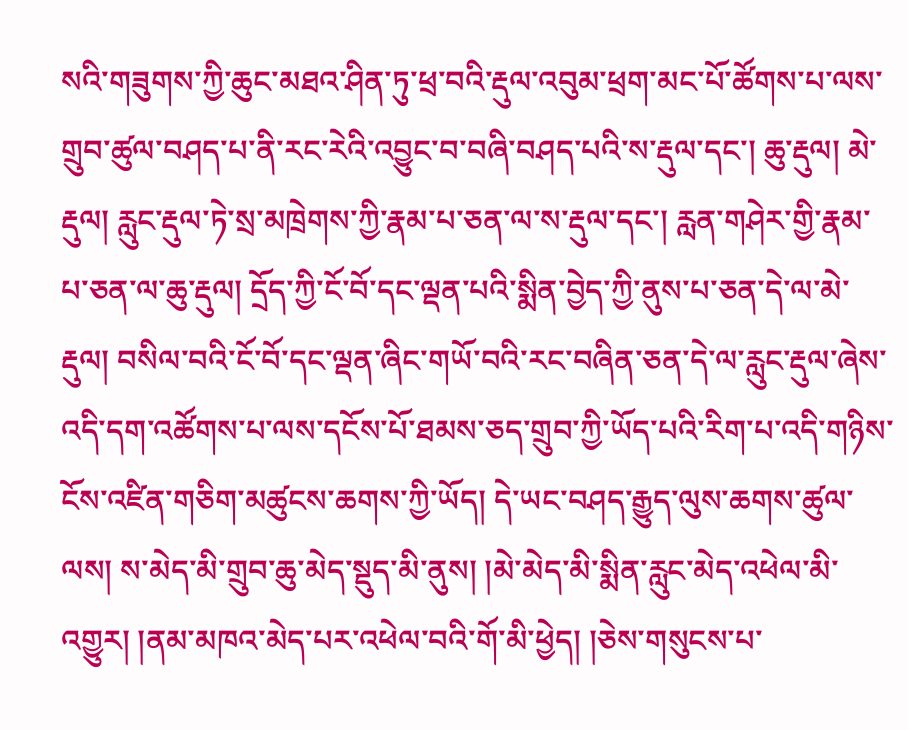སའི་གཟུགས་ཀྱི་ཆུང་མཐའ་ཤིན་ཏུ་ཕྲ་བའི་རྡུལ་འབུམ་ཕྲག་མང་པོ་ཚོགས་པ་ལས་གྲུབ་ཚུལ་བཤད་པ་ནི་རང་རེའི་འབྱུང་བ་བཞི་བཤད་པའི་ས་རྡུལ་དང་། ཆུ་རྡུལ། མེ་རྡུལ། རླུང་རྡུལ་ཏེ་སྲ་མཁྲེགས་ཀྱི་རྣམ་པ་ཅན་ལ་ས་རྡུལ་དང་། རླན་གཤེར་གྱི་རྣམ་པ་ཅན་ལ་ཆུ་རྡུལ། དྲོད་ཀྱི་ངོ་བོ་དང་ལྡན་པའི་སྨིན་བྱེད་ཀྱི་ནུས་པ་ཅན་དེ་ལ་མེ་རྡུལ། བསིལ་བའི་ངོ་བོ་དང་ལྡན་ཞིང་གཡོ་བའི་རང་བཞིན་ཅན་དེ་ལ་རླུང་རྡུལ་ཞེས་འདི་དག་འཚོགས་པ་ལས་དངོས་པོ་ཐམས་ཅད་གྲུབ་ཀྱི་ཡོད་པའི་རིག་པ་འདི་གཉིས་ངོས་འཛིན་གཅིག་མཚུངས་ཆགས་ཀྱི་ཡོད། དེ་ཡང་བཤད་རྒྱུད་ལུས་ཆགས་ཚུལ་ལས། ས་མེད་མི་གྲུབ་ཆུ་མེད་སྡུད་མི་ནུས། །མེ་མེད་མི་སྨིན་རླུང་མེད་འཕེལ་མི་འགྱུར། །ནམ་མཁའ་མེད་པར་འཕེལ་བའི་གོ་མི་ཕྱེད། །ཅེས་གསུངས་པ་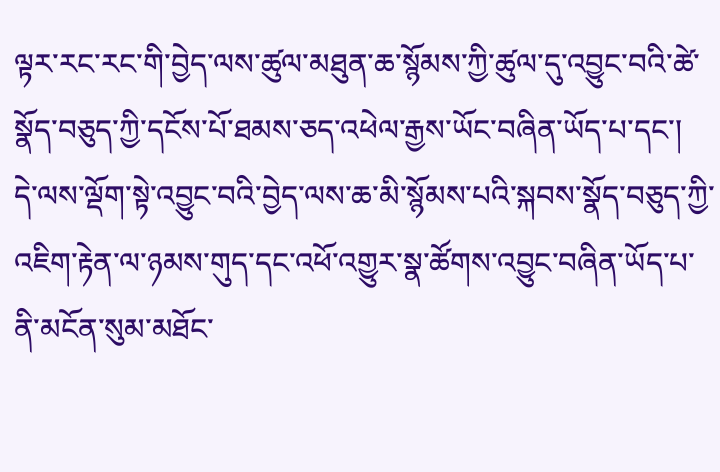ལྟར་རང་རང་གི་བྱེད་ལས་ཚུལ་མཐུན་ཆ་སྙོམས་ཀྱི་ཚུལ་དུ་འབྱུང་བའི་ཚེ་སྣོད་བཅུད་ཀྱི་དངོས་པོ་ཐམས་ཅད་འཕེལ་རྒྱས་ཡོང་བཞིན་ཡོད་པ་དང་།
དེ་ལས་ལྡོག་སྟེ་འབྱུང་བའི་བྱེད་ལས་ཆ་མི་སྙོམས་པའི་སྐབས་སྣོད་བཅུད་ཀྱི་འཇིག་རྟེན་ལ་ཉམས་གུད་དང་འཕོ་འགྱུར་སྣ་ཚོགས་འབྱུང་བཞིན་ཡོད་པ་ནི་མངོན་སུམ་མཐོང་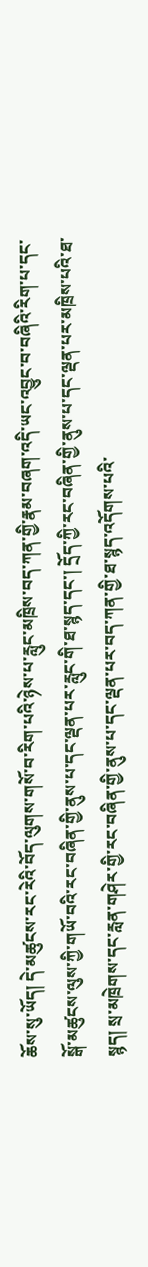ཆོས་སུ་ཡོད། དེ་མཚུངས་རང་རེའི་བོད་ལུགས་གསོ་བ་རིག་པའི་ཉེས་པ་རླུང་མཁྲིས་བད་ཀན་གྱི་རྣམ་བཞག་འདི་ཡང་འབྱུང་བ་བཞིའི་རིག་པ་དང་སྒོ་མཚུངས་ལུས་ཀྱི་གཡོ་བའི་རང་བཞིན་གྱི་ནུས་པ་དང་ལྡན་པར་རླུང་གི་ཐ་སྙད་དང་། དྲོད་ཀྱི་རང་བཞིན་གྱི་ནུས་པ་དང་ལྡན་པར་མཁྲིས་པའི་ཐ་སྙད། སྲ་མཁྲེགས་དང་རླན་གཤེར་གྱི་རང་བཞིན་གྱི་ནུས་པ་དང་ལྡན་པར་བད་ཀན་གྱི་ཐ་སྙད་འདོགས་པའི་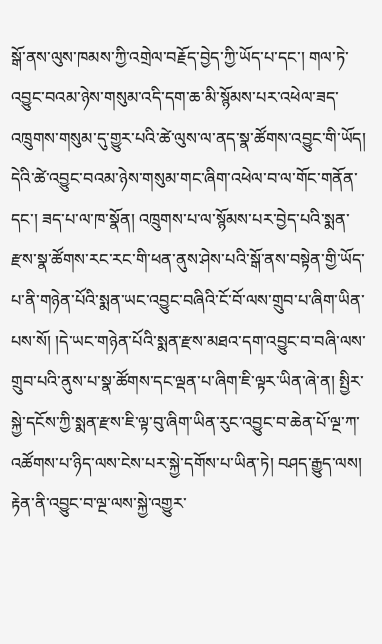སྒོ་ནས་ལུས་ཁམས་ཀྱི་འགྲེལ་བརྗོད་བྱེད་ཀྱི་ཡོད་པ་དང་། གལ་ཏེ་འབྱུང་བའམ་ཉེས་གསུམ་འདི་དག་ཆ་མི་སྙོམས་པར་འཕེལ་ཟད་འཁྲུགས་གསུམ་དུ་གྱུར་པའི་ཚེ་ལུས་ལ་ནད་སྣ་ཚོགས་འབྱུང་གི་ཡོད། དེའི་ཚེ་འབྱུང་བའམ་ཉེས་གསུམ་གང་ཞིག་འཕེལ་བ་ལ་གོང་གནོན་དང་། ཟད་པ་ལ་ཁ་སྣོན། འཁྲུགས་པ་ལ་སྙོམས་པར་བྱེད་པའི་སྨན་རྫས་སྣ་ཚོགས་རང་རང་གི་ཕན་ནུས་ཤེས་པའི་སྒོ་ནས་བསྟེན་གྱི་ཡོད་པ་ནི་གཉེན་པོའི་སྨན་ཡང་འབྱུང་བཞིའི་ངོ་བོ་ལས་གྲུབ་པ་ཞིག་ཡིན་པས་སོ། །དེ་ཡང་གཉེན་པོའི་སྨན་རྫས་མཐའ་དག་འབྱུང་བ་བཞི་ལས་གྲུབ་པའི་ནུས་པ་སྣ་ཚོགས་དང་ལྡན་པ་ཞིག་ཇི་ལྟར་ཡིན་ཞེ་ན། སྤྱིར་སྐྱེ་དངོས་ཀྱི་སྨན་རྫས་ཇི་ལྟ་བུ་ཞིག་ཡིན་རུང་འབྱུང་བ་ཆེན་པོ་ལྔ་ཀ་འཚོགས་པ་ཉིད་ལས་ངེས་པར་སྐྱེ་དགོས་པ་ཡིན་ཏེ། བཤད་རྒྱུད་ལས། རྟེན་ནི་འབྱུང་བ་ལྔ་ལས་སྐྱེ་འགྱུར་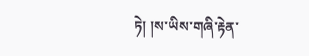ཏེ། །ས་ཡིས་གཞི་རྟེན་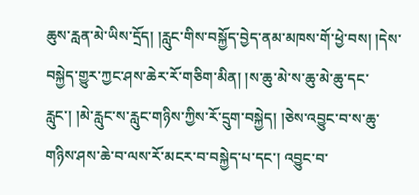ཆུས་རླན་མེ་ཡིས་དྲོད། །རླུང་གིས་བསྐྱོད་བྱེད་ནམ་མཁས་གོ་ཕྱེ་བས། །དེས་བསྐྱེད་གྱུར་ཀྱང་ཤས་ཆེར་རོ་གཅིག་མིན། །ས་ཆུ་མེ་ས་ཆུ་མེ་ཆུ་དང་རླུང་། །མེ་རླུང་ས་རླུང་གཉིས་ཀྱིས་རོ་དྲུག་བསྐྱེད། །ཅེས་འབྱུང་བ་ས་ཆུ་གཉིས་ཤས་ཆེ་བ་ལས་རོ་མངར་བ་བསྐྱེད་པ་དང་། འབྱུང་བ་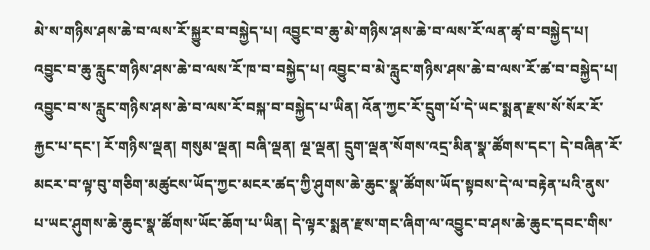མེ་ས་གཉིས་ཤས་ཆེ་བ་ལས་རོ་སྐྱུར་བ་བསྐྱེད་པ། འབྱུང་བ་ཆུ་མེ་གཉིས་ཤས་ཆེ་བ་ལས་རོ་ལན་ཚྭ་བ་བསྐྱེད་པ། འབྱུང་བ་ཆུ་རླུང་གཉིས་ཤས་ཆེ་བ་ལས་རོ་ཁ་བ་བསྐྱེད་པ། འབྱུང་བ་མེ་རླུང་གཉིས་ཤས་ཆེ་བ་ལས་རོ་ཚ་བ་བསྐྱེད་པ། འབྱུང་བ་ས་རླུང་གཉིས་ཤས་ཆེ་བ་ལས་རོ་བསྐ་བ་བསྐྱེད་པ་ཡིན། འོན་ཀྱང་རོ་དྲུག་པོ་དེ་ཡང་སྨན་རྫས་སོ་སོར་རོ་རྐྱང་པ་དང་། རོ་གཉིས་ལྡན། གསུམ་ལྡན། བཞི་ལྡན། ལྔ་ལྡན། དྲུག་ལྡན་སོགས་འདྲ་མིན་སྣ་ཚོགས་དང་། དེ་བཞིན་རོ་མངར་བ་ལྟ་བུ་གཅིག་མཚུངས་ཡོད་ཀྱང་མངར་ཚད་ཀྱི་ཤུགས་ཆེ་ཆུང་སྣ་ཚོགས་ཡོད་སྟབས་དེ་ལ་བརྟེན་པའི་ནུས་པ་ཡང་ཤུགས་ཆེ་ཆུང་སྣ་ཚོགས་ཡོང་ཆོག་པ་ཡིན། དེ་ལྟར་སྨན་རྫས་གང་ཞིག་ལ་འབྱུང་བ་ཤས་ཆེ་ཆུང་དབང་གིས་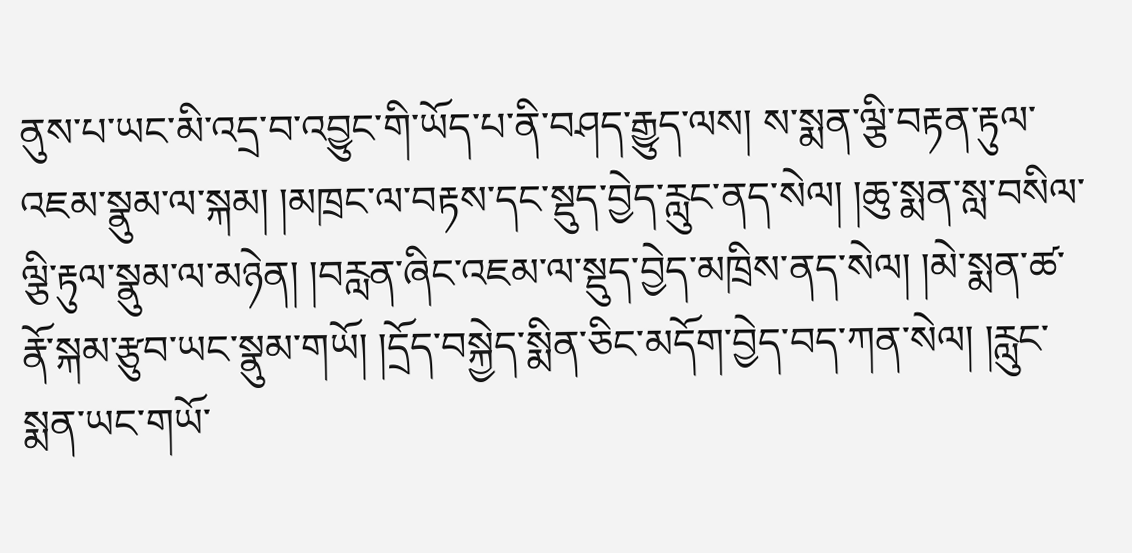ནུས་པ་ཡང་མི་འདྲ་བ་འབྱུང་གི་ཡོད་པ་ནི་བཤད་རྒྱུད་ལས། ས་སྨན་ལྕི་བརྟན་རྟུལ་འཇམ་སྣུམ་ལ་སྐམ། །མཁྲང་ལ་བརྟས་དང་སྡུད་བྱེད་རླུང་ནད་སེལ། །ཆུ་སྨན་སླ་བསིལ་ལྕི་རྟུལ་སྣུམ་ལ་མཉེན། །བརླན་ཞིང་འཇམ་ལ་སྡུད་བྱེད་མཁྲིས་ནད་སེལ། །མེ་སྨན་ཚ་རྣོ་སྐམ་རྩུབ་ཡང་སྣུམ་གཡོ། །དྲོད་བསྐྱེད་སྨིན་ཅིང་མདོག་བྱེད་བད་ཀན་སེལ། །རླུང་སྨན་ཡང་གཡོ་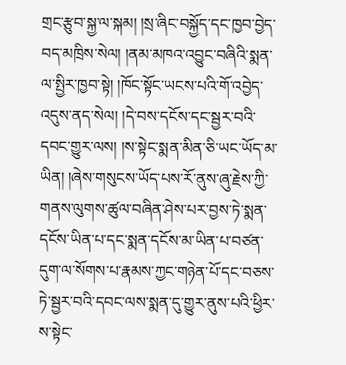གྲང་རྩུབ་སྐྱ་ལ་སྐམ། །སྲ་ཞིང་བསྐྱོད་དང་ཁྱབ་བྱེད་བད་མཁྲིས་སེལ། །ནམ་མཁའ་འབྱུང་བཞིའི་སྨན་ལ་སྤྱིར་ཁྱབ་སྟེ། །ཁོང་སྟོང་ཡངས་པའི་གོ་འབྱེད་འདུས་ནད་སེལ། །དེ་བས་དངོས་དང་སྦྱར་བའི་དབང་གྱུར་ལས། །ས་སྟེང་སྨན་མིན་ཅི་ཡང་ཡོད་མ་ཡིན། །ཞེས་གསུངས་ཡོད་པས་རོ་ནུས་ཞུ་རྗེས་ཀྱི་གནས་ལུགས་ཚུལ་བཞིན་ཤེས་པར་བྱས་ཏེ་སྨན་དངོས་ཡིན་པ་དང་སྨན་དངོས་མ་ཡིན་པ་བཙན་དུག་ལ་སོགས་པ་རྣམས་ཀྱང་གཉེན་པོ་དང་བཅས་ཏེ་སྦྱར་བའི་དབང་ལས་སྨན་དུ་གྱུར་ནུས་པའི་ཕྱིར་ས་སྟེང་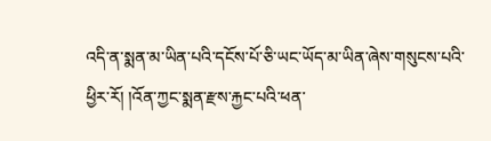འདི་ན་སྨན་མ་ཡིན་པའི་དངོས་པོ་ཅི་ཡང་ཡོད་མ་ཡིན་ཞེས་གསུངས་པའི་ཕྱིར་རོ། །འོན་ཀྱང་སྨན་རྫས་རྐྱང་པའི་ཕན་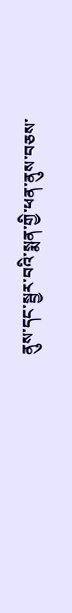ནུས་དང་སྦྱར་བའི་སྨན་གྱི་ཕན་ནུས་བཅས་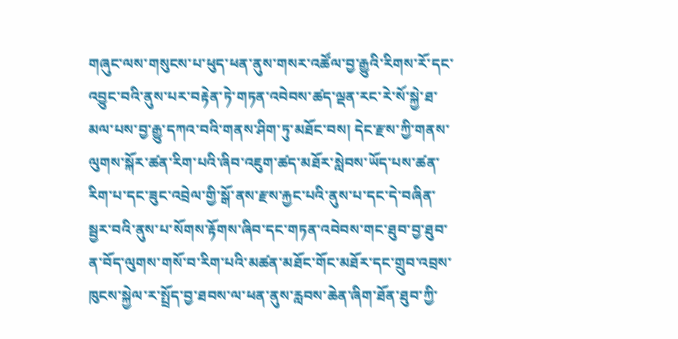གཞུང་ལས་གསུངས་པ་ཕུད་ཕན་ནུས་གསར་འཚོལ་བྱ་རྒྱུའི་རིགས་རོ་དང་འབྱུང་བའི་ནུས་པར་བརྟེན་ཏེ་གཏན་འབེབས་ཚད་ལྡན་རང་རེ་སོ་སྐྱེ་ཐ་མལ་པས་བྱ་རྒྱུ་དཀའ་བའི་གནས་ཤིག་ཏུ་མཐོང་བས། དེང་རྫས་ཀྱི་གནས་ལུགས་སྐོར་ཚན་རིག་པའི་ཞིབ་འཇུག་ཚད་མཐོར་སླེབས་ཡོད་པས་ཚན་རིག་པ་དང་ཟུང་འབྲེལ་གྱི་སྒོ་ནས་རྫས་རྐྱང་པའི་ནུས་པ་དང་དེ་བཞིན་སྦྱར་བའི་ནུས་པ་སོགས་རྟོགས་ཞིབ་དང་གཏན་འབེབས་གང་ཐུབ་བྱ་ཐུབ་ན་བོད་ལུགས་གསོ་བ་རིག་པའི་མཚན་མཐོང་གོང་མཐོར་དང་གྲུབ་འབྲས་ཁུངས་སྐྱེལ་ར་སྤྲོད་བྱ་ཐབས་ལ་ཕན་ནུས་རླབས་ཆེན་ཞིག་ཐོན་ཐུབ་ཀྱི་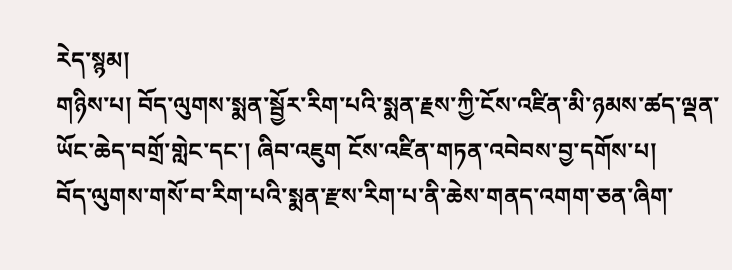རེད་སྙམ།
གཉིས་པ། བོད་ལུགས་སྨན་སྦྱོར་རིག་པའི་སྨན་རྗས་ཀྱི་ངོས་འཛིན་མི་ཉམས་ཚད་ལྡན་ཡོང་ཆེད་བགྲོ་གླེང་དང་། ཞིབ་འཇུག ངོས་འཛིན་གཏན་འབེབས་བྱ་དགོས་པ།
བོད་ལུགས་གསོ་བ་རིག་པའི་སྨན་རྫས་རིག་པ་ནི་ཆེས་གནད་འགག་ཅན་ཞིག་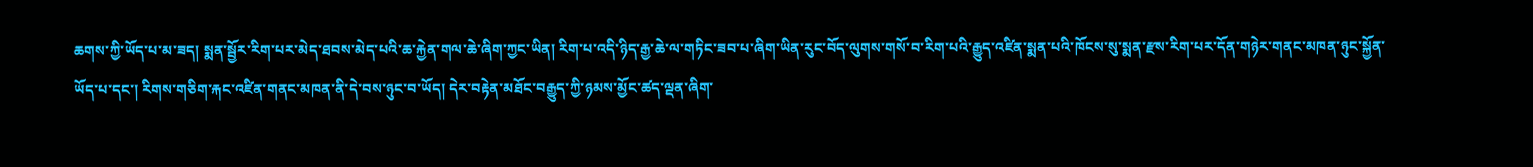ཆགས་ཀྱི་ཡོད་པ་མ་ཟད། སྨན་སྦྱོར་རིག་པར་མེད་ཐབས་མེད་པའི་ཆ་རྐྱེན་གལ་ཆེ་ཞིག་ཀྱང་ཡིན། རིག་པ་འདི་ཉིད་རྒྱ་ཆེ་ལ་གཏིང་ཟབ་པ་ཞིག་ཡིན་རུང་བོད་ལུགས་གསོ་བ་རིག་པའི་རྒྱུད་འཛིན་སྨན་པའི་ཁོངས་སུ་སྨན་རྫས་རིག་པར་དོན་གཉེར་གནང་མཁན་ཉུང་སྐྱོན་ཡོད་པ་དང་། རིགས་གཅིག་རྐང་འཛིན་གནང་མཁན་ནི་དེ་བས་ཉུང་བ་ཡོད། དེར་བརྟེན་མཐོང་བརྒྱུད་ཀྱི་ཉམས་མྱོང་ཚད་ལྡན་ཞིག་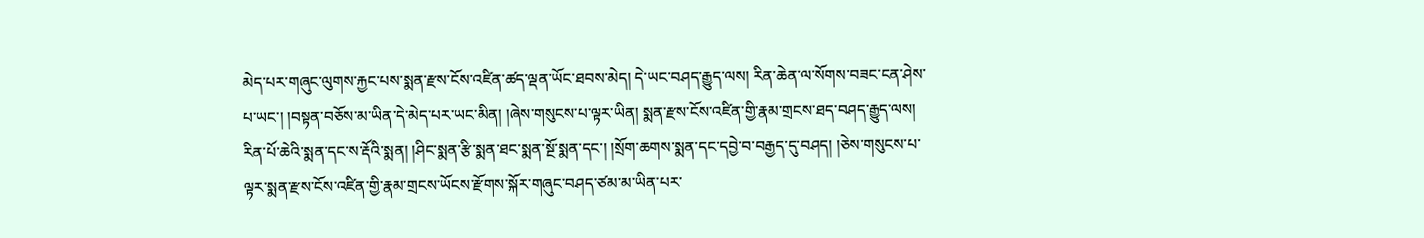མེད་པར་གཞུང་ལུགས་རྐྱང་པས་སྨན་རྫས་ངོས་འཛིན་ཚད་ལྡན་ཡོང་ཐབས་མེད། དེ་ཡང་བཤད་རྒྱུད་ལས། རིན་ཆེན་ལ་སོགས་བཟང་ངན་ཤེས་པ་ཡང་། །བསྟན་བཅོས་མ་ཡིན་དེ་མེད་པར་ཡང་མིན། །ཞེས་གསུངས་པ་ལྟར་ཡིན། སྨན་རྫས་ངོས་འཛིན་གྱི་རྣམ་གྲངས་ཐད་བཤད་རྒྱུད་ལས། རིན་པོ་ཆེའི་སྨན་དང་ས་རྡོའི་སྨན། །ཤིང་སྨན་རྩི་སྨན་ཐང་སྨན་སྔོ་སྨན་དང་། །སྲོག་ཆགས་སྨན་དང་དབྱེ་བ་བརྒྱད་དུ་བཤད། །ཅེས་གསུངས་པ་ལྟར་སྨན་རྫས་ངོས་འཛིན་གྱི་རྣམ་གྲངས་ཡོངས་རྫོགས་སྐོར་གཞུང་བཤད་ཙམ་མ་ཡིན་པར་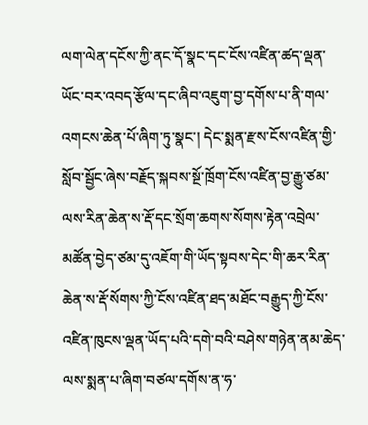ལག་ལེན་དངོས་ཀྱི་ནང་དོ་སྣང་དང་ངོས་འཛིན་ཚད་ལྡན་ཡོང་བར་འབད་རྩོལ་དང་ཞིབ་འཇུག་བྱ་དགོས་པ་ནི་གལ་འགངས་ཆེན་པོ་ཞིག་ཏུ་སྣང་། དེང་སྨན་རྫས་ངོས་འཛིན་གྱི་སློབ་སྦྱོང་ཞེས་བརྗོད་སྐབས་སྔོ་ཁྲོག་ངོས་འཛིན་བྱ་རྒྱུ་ཙམ་ལས་རིན་ཆེན་ས་རྡོ་དང་སྲོག་ཆགས་སོགས་རྟེན་འབྲེལ་མཚོན་བྱེད་ཙམ་དུ་འཇོག་གི་ཡོད་སྟབས་དེང་གི་ཆར་རིན་ཆེན་ས་རྡོ་སོགས་ཀྱི་ངོས་འཛིན་ཐད་མཐོང་བརྒྱུད་ཀྱི་ངོས་འཛིན་ཁུངས་ལྡན་ཡོད་པའི་དགེ་བའི་བཤེས་གཉེན་ནམ་ཆེད་ལས་སྨན་པ་ཞིག་བཙལ་དགོས་ན་ཧ་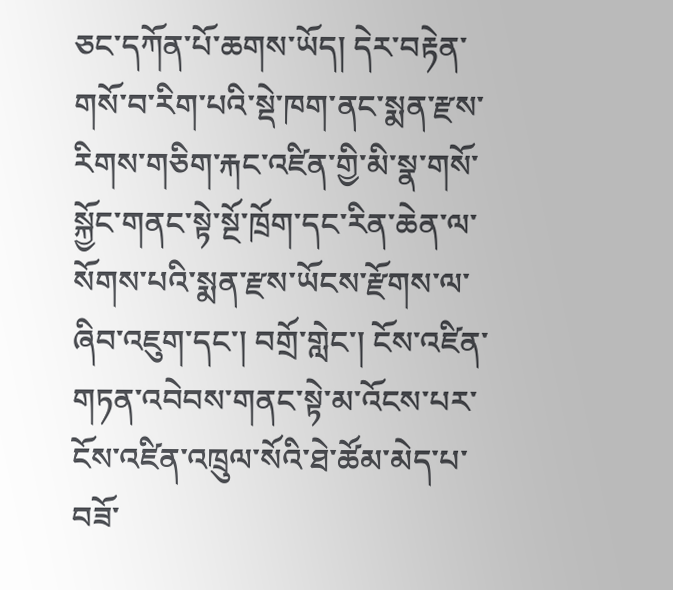ཅང་དཀོན་པོ་ཆགས་ཡོད། དེར་བརྟེན་གསོ་བ་རིག་པའི་སྡེ་ཁག་ནང་སྨན་རྫས་རིགས་གཅིག་རྐང་འཛིན་གྱི་མི་སྣ་གསོ་སྐྱོང་གནང་སྟེ་སྔོ་ཁྲོག་དང་རིན་ཆེན་ལ་སོགས་པའི་སྨན་རྫས་ཡོངས་རྫོགས་ལ་ཞིབ་འཇུག་དང་། བགྲོ་གླེང་། ངོས་འཛིན་གཏན་འབེབས་གནང་སྟེ་མ་འོངས་པར་ངོས་འཛིན་འཁྲུལ་སོའི་ཐེ་ཚོམ་མེད་པ་བཟོ་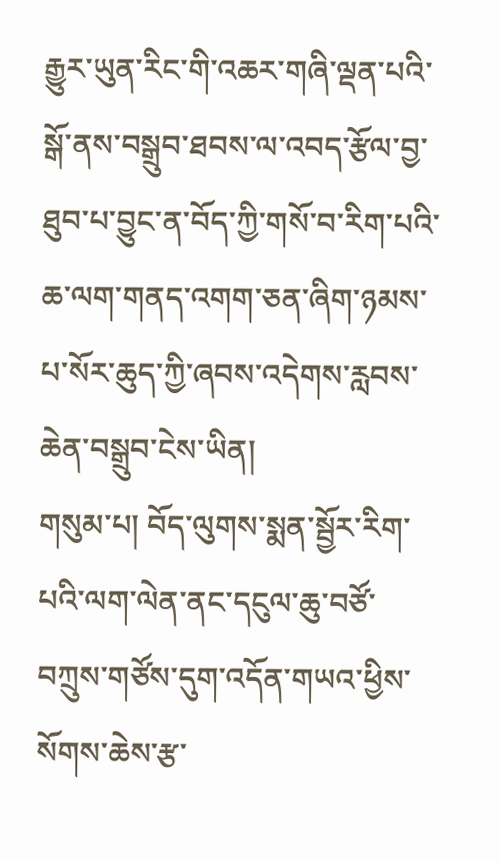རྒྱུར་ཡུན་རིང་གི་འཆར་གཞི་ལྡན་པའི་སྒོ་ནས་བསྒྲུབ་ཐབས་ལ་འབད་རྩོལ་བྱ་ཐུབ་པ་བྱུང་ན་བོད་ཀྱི་གསོ་བ་རིག་པའི་ཆ་ལག་གནད་འགག་ཅན་ཞིག་ཉམས་པ་སོར་ཆུད་ཀྱི་ཞབས་འདེགས་རླབས་ཆེན་བསྒྲུབ་ངེས་ཡིན།
གསུམ་པ། བོད་ལུགས་སྨན་སྦྱོར་རིག་པའི་ལག་ལེན་ནང་དངུལ་ཆུ་བཙོ་བཀྲུས་གཙོས་དུག་འདོན་གཡའ་ཕྱིས་སོགས་ཆེས་རྩ་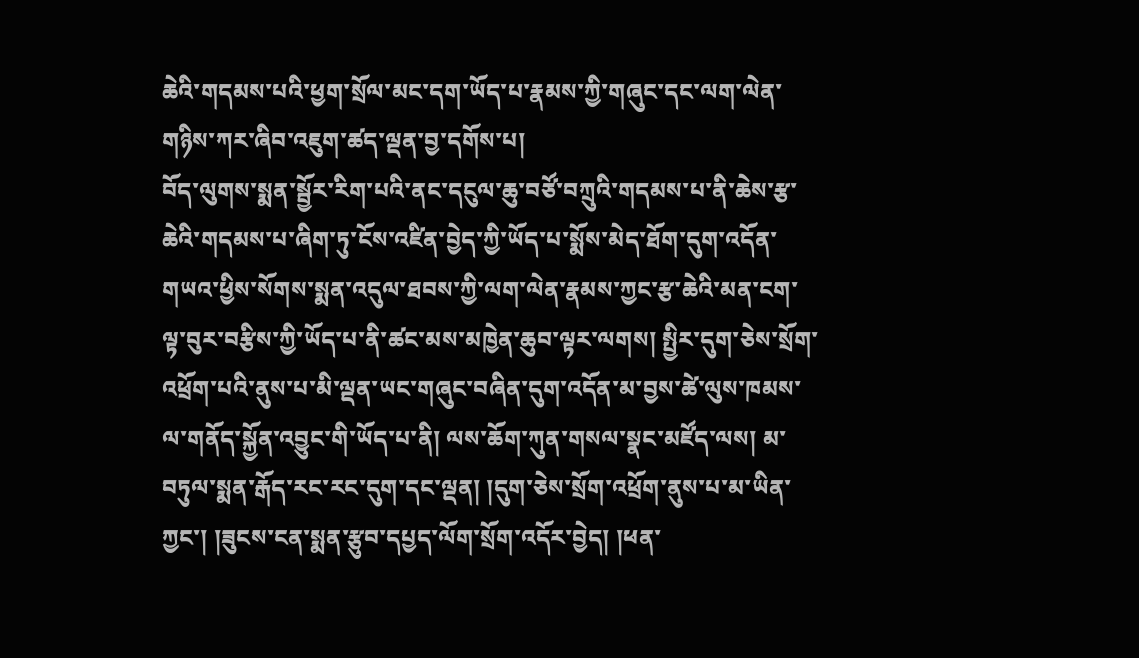ཆེའི་གདམས་པའི་ཕྱག་སྲོལ་མང་དག་ཡོད་པ་རྣམས་ཀྱི་གཞུང་དང་ལག་ལེན་གཉིས་ཀར་ཞིབ་འཇུག་ཚད་ལྡན་བྱ་དགོས་པ།
བོད་ལུགས་སྨན་སྦྱོར་རིག་པའི་ནང་དངུལ་ཆུ་བཙོ་བཀྲུའི་གདམས་པ་ནི་ཆེས་རྩ་ཆེའི་གདམས་པ་ཞིག་ཏུ་ངོས་འཛིན་བྱེད་ཀྱི་ཡོད་པ་སྨོས་མེད་ཐོག་དུག་འདོན་གཡའ་ཕྱིས་སོགས་སྨན་འདུལ་ཐབས་ཀྱི་ལག་ལེན་རྣམས་ཀྱང་རྩ་ཆེའི་མན་ངག་ལྟ་བུར་བརྩིས་ཀྱི་ཡོད་པ་ནི་ཚང་མས་མཁྱེན་ཆུབ་ལྟར་ལགས། སྤྱིར་དུག་ཅེས་སྲོག་འཕྲོག་པའི་ནུས་པ་མི་ལྡན་ཡང་གཞུང་བཞིན་དུག་འདོན་མ་བྱས་ཚེ་ལུས་ཁམས་ལ་གནོད་སྐྱོན་འབྱུང་གི་ཡོད་པ་ནི། ལས་ཆོག་ཀུན་གསལ་སྣང་མཛོད་ལས། མ་བཏུལ་སྨན་རྒོད་རང་རང་དུག་དང་ལྡན། །དུག་ཅེས་སྲོག་འཕྲོག་ནུས་པ་མ་ཡིན་ཀྱང་། །ཟུངས་ངན་སྨན་རྩུབ་དཔྱད་ལོག་སྲོག་འདོར་བྱེད། །ཕན་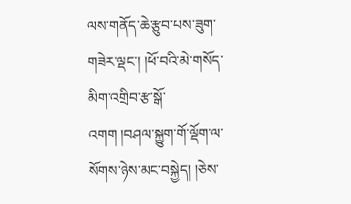ལས་གནོད་ཆེ་རྩུབ་པས་ཟུག་གཟེར་ལྡང་། །ཕོ་བའི་མེ་གསོད་མིག་འགྲིབ་རྩ་སྒོ་འགག །བཤལ་སྐྱུག་གོ་ལྡོག་ལ་སོགས་ཉེས་མང་བསྐྱེད། །ཅེས་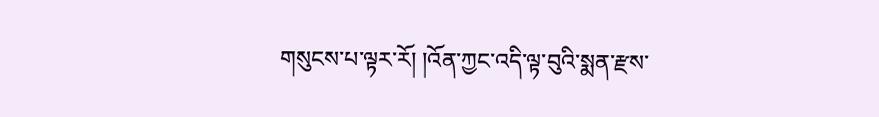གསུངས་པ་ལྟར་རོ། །འོན་ཀྱང་འདི་ལྟ་བུའི་སྨན་རྫས་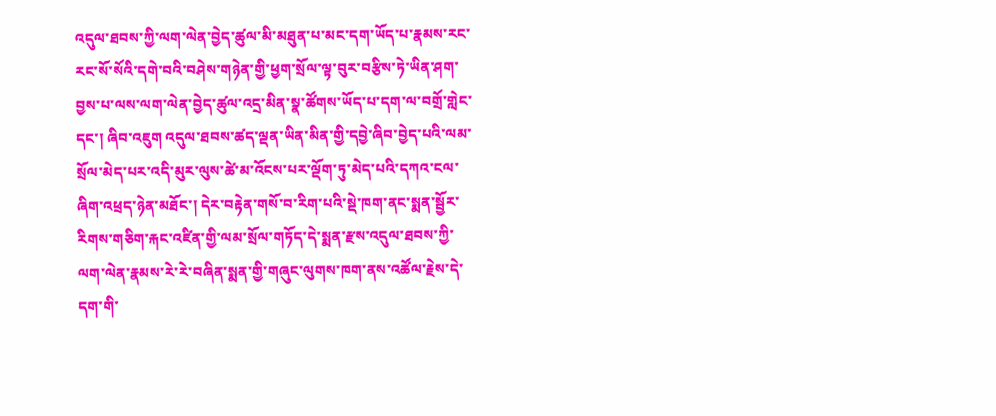འདུལ་ཐབས་ཀྱི་ལག་ལེན་བྱེད་ཚུལ་མི་མཐུན་པ་མང་དག་ཡོད་པ་རྣམས་རང་རང་སོ་སོའི་དགེ་བའི་བཤེས་གཉེན་གྱི་ཕྱག་སྲོལ་ལྟ་བུར་བརྩིས་ཏེ་ཡིན་ཤག་བྱས་པ་ལས་ལག་ལེན་བྱེད་ཚུལ་འདྲ་མིན་སྣ་ཚོགས་ཡོད་པ་དག་ལ་བགྲོ་གླེང་དང་། ཞིབ་འཇུག འདུལ་ཐབས་ཚད་ལྡན་ཡིན་མིན་གྱི་དབྱེ་ཞིབ་བྱེད་པའི་ལམ་སྲོལ་མེད་པར་འདི་མུར་ལུས་ཚེ་མ་འོངས་པར་ལྡོག་ཏུ་མེད་པའི་དཀའ་ངལ་ཞིག་འཕྲད་ཉེན་མཐོང་། དེར་བརྟེན་གསོ་བ་རིག་པའི་སྡེ་ཁག་ནང་སྨན་སྦྱོར་རིགས་གཅིག་རྐང་འཛིན་གྱི་ལམ་སྲོལ་གཏོད་དེ་སྨན་རྫས་འདུལ་ཐབས་ཀྱི་ལག་ལེན་རྣམས་རེ་རེ་བཞིན་སྨན་གྱི་གཞུང་ལུགས་ཁག་ནས་འཚོལ་རྗེས་དེ་དག་གི་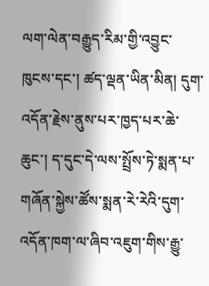ལག་ལེན་བརྒྱུད་རིམ་གྱི་འབྱུང་ཁུངས་དང་། ཚད་ལྡན་ཡིན་མིན། དུག་འདོན་རྗེས་ནུས་པར་ཁྱད་པར་ཆེ་ཆུང་། ད་དུང་དེ་ལས་སྤྲོས་ཏེ་སྨན་པ་གཞོན་སྐྱེས་ཚོས་སྨན་རེ་རེའི་དུག་འདོན་ཁག་ལ་ཞིབ་འཇུག་གིས་རྒྱུ་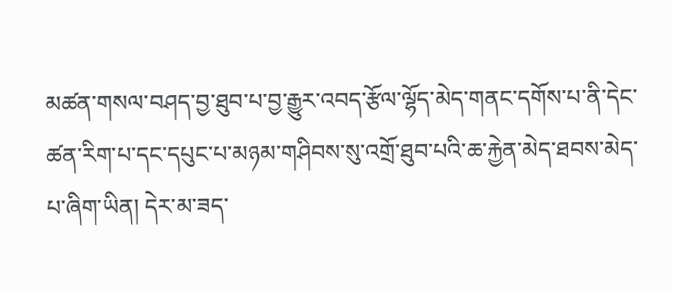མཚན་གསལ་བཤད་བྱ་ཐུབ་པ་བྱ་རྒྱུར་འབད་རྩོལ་ལྷོད་མེད་གནང་དགོས་པ་ནི་དེང་ཚན་རིག་པ་དང་དཔུང་པ་མཉམ་གཤིབས་སུ་འགྲོ་ཐུབ་པའི་ཆ་རྐྱེན་མེད་ཐབས་མེད་པ་ཞིག་ཡིན། དེར་མ་ཟད་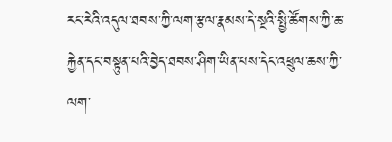རང་རེའི་འདུལ་ཐབས་ཀྱི་ལག་རྩལ་རྣམས་དེ་སྔའི་སྤྱི་ཚོགས་ཀྱི་ཆ་རྐྱེན་དང་བསྟུན་པའི་བྱེད་ཐབས་ཤིག་ཡིན་པས་དེང་འཕྲུལ་ཆས་ཀྱི་ལག་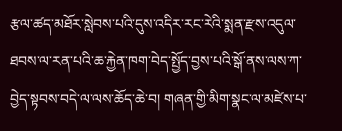རྩལ་ཚད་མཐོར་སླེབས་པའི་དུས་འདིར་རང་རེའི་སྨན་རྫས་འདུལ་ཐབས་ལ་རན་པའི་ཆ་རྐྱེན་ཁག་བེད་སྤྱོད་བྱས་པའི་སྒོ་ནས་ལས་ཀ་བྱེད་སྟབས་བདེ་ལ་ལས་ཆོད་ཆེ་བ། གཞན་གྱི་མིག་སྣང་ལ་མཛེས་པ་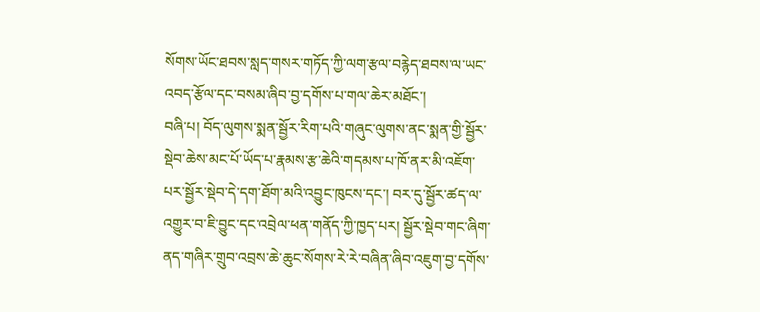སོགས་ཡོང་ཐབས་སླད་གསར་གཏོད་ཀྱི་ལག་རྩལ་བརྙེད་ཐབས་ལ་ཡང་འབད་རྩོལ་དང་བསམ་ཞིབ་བྱ་དགོས་པ་གལ་ཆེར་མཐོང་།
བཞི་པ། བོད་ལུགས་སྨན་སྦྱོར་རིག་པའི་གཞུང་ལུགས་ནང་སྨན་གྱི་སྦྱོར་སྡེབ་ཆེས་མང་པོ་ཡོད་པ་རྣམས་རྩ་ཆེའི་གདམས་པ་ཁོ་ནར་མི་འཇོག་པར་སྦྱོར་སྡེབ་དེ་དག་ཐོག་མའི་འབྱུང་ཁུངས་དང་། བར་དུ་སྦྱོར་ཚད་ལ་འགྱུར་བ་ཇི་བྱུང་དང་འབྲེལ་ཕན་གནོད་ཀྱི་ཁྱད་པར། སྦྱོར་སྡེབ་གང་ཞིག་ནད་གཞིར་གྲུབ་འབྲས་ཆེ་ཆུང་སོགས་རེ་རེ་བཞིན་ཞིབ་འཇུག་བྱ་དགོས་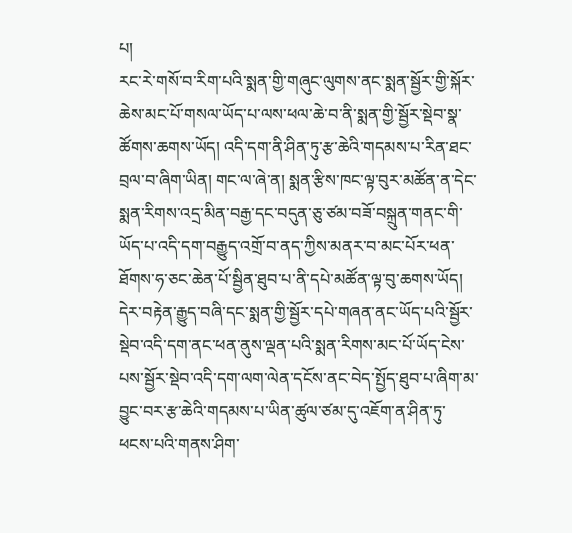པ།
རང་རེ་གསོ་བ་རིག་པའི་སྨན་གྱི་གཞུང་ལུགས་ནང་སྨན་སྦྱོར་གྱི་སྐོར་ཆེས་མང་པོ་གསལ་ཡོད་པ་ལས་ཕལ་ཆེ་བ་ནི་སྨན་གྱི་སྦྱོར་སྡེབ་སྣ་ཚོགས་ཆགས་ཡོད། འདི་དག་ནི་ཤིན་ཏུ་རྩ་ཆེའི་གདམས་པ་རིན་ཐང་བྲལ་བ་ཞིག་ཡིན། གང་ལ་ཞེ་ན། སྨན་རྩིས་ཁང་ལྟ་བུར་མཚོན་ན་དེང་སྨན་རིགས་འདྲ་མིན་བརྒྱ་དང་བདུན་ཅུ་ཙམ་བཟོ་བསྐྲུན་གནང་གི་ཡོད་པ་འདི་དག་བརྒྱུད་འགྲོ་བ་ནད་ཀྱིས་མནར་བ་མང་པོར་ཕན་ཐོགས་ཧ་ཅང་ཆེན་པོ་སྦྱིན་ཐུབ་པ་ནི་དཔེ་མཚོན་ལྟ་བུ་ཆགས་ཡོད། དེར་བརྟེན་རྒྱུད་བཞི་དང་སྨན་གྱི་སྦྱོར་དཔེ་གཞན་ནང་ཡོད་པའི་སྦྱོར་སྡེབ་འདི་དག་ནང་ཕན་ནུས་ལྡན་པའི་སྨན་རིགས་མང་པོ་ཡོད་ངེས་པས་སྦྱོར་སྡེབ་འདི་དག་ལག་ལེན་དངོས་ནང་བེད་སྤྱོད་ཐུབ་པ་ཞིག་མ་བྱུང་བར་རྩ་ཆེའི་གདམས་པ་ཡིན་ཚུལ་ཙམ་དུ་འཇོག་ན་ཤིན་ཏུ་ཕངས་པའི་གནས་ཤིག་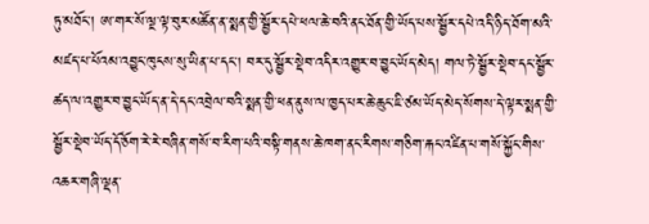ཏུ་མཐོང་། ཨ་གར་སོ་ལྔ་ལྟ་བུར་མཚོན་ན་སྨན་གྱི་སྦྱོར་དཔེ་ཕལ་ཆེ་བའི་ནང་ཐོན་གྱི་ཡོད་པས་སྦྱོར་དཔེ་འདི་ཉིད་ཐོག་མའི་མཛད་པ་པོའམ་འབྱུང་ཁུངས་སུ་ཡིན་པ་དང་། བར་དུ་སྦྱོར་སྡེབ་འདིར་འགྱུར་བ་བྱུང་ཡོད་མེད། གལ་ཏེ་སྦྱོར་སྡེབ་དང་སྦྱོར་ཚད་ལ་འགྱུར་བ་བྱུང་ཡོད་ན་དེ་དང་འབྲེལ་བའི་སྨན་གྱི་ཕན་ནུས་ལ་ཁྱད་པར་ཆེ་ཆུང་ཇི་ཙམ་ཡོད་མེད་སོགས་དེ་ལྟར་སྨན་གྱི་སྦྱོར་སྡེབ་ཡོད་དོ་ཅོག་རེ་རེ་བཞིན་གསོ་བ་རིག་པའི་བསྟི་གནས་ཆེ་ཁག་ནང་རིགས་གཅིག་རྐང་འཛིན་པ་གསོ་སྐྱོང་གིས་འཆར་གཞི་ལྡན་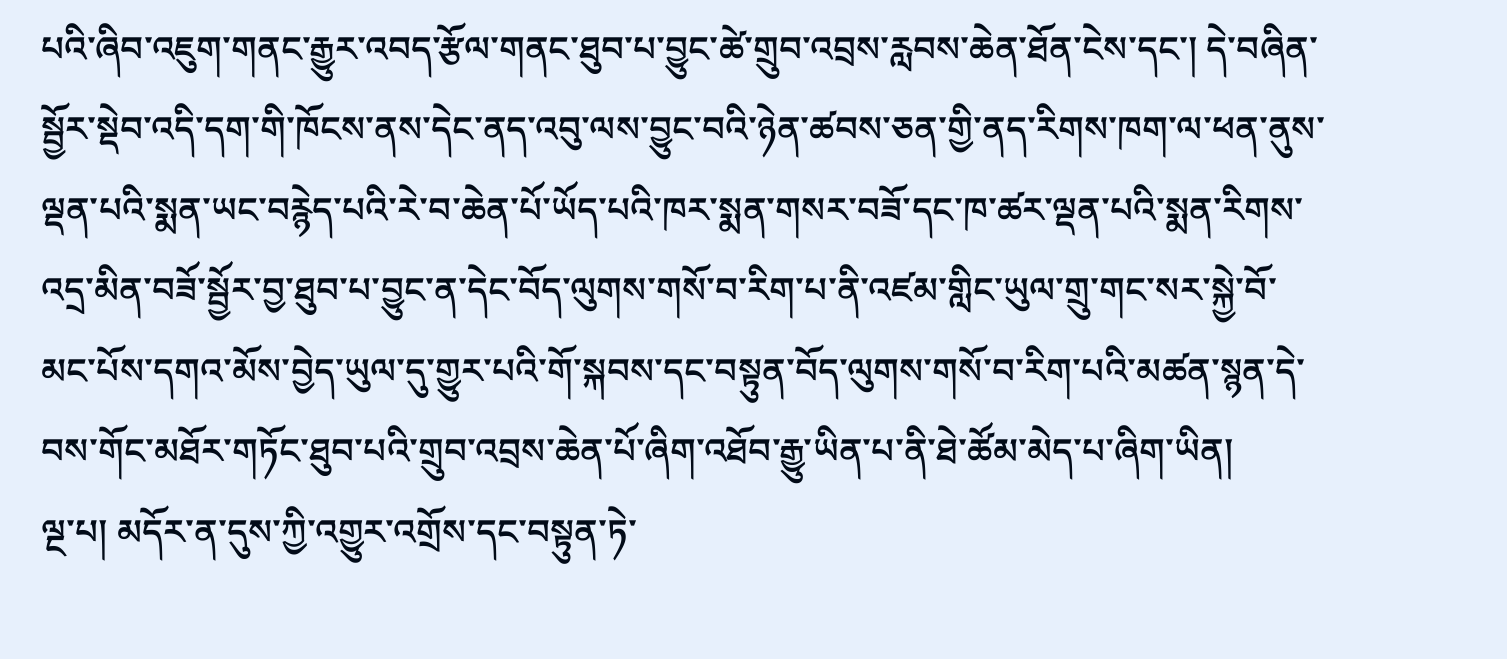པའི་ཞིབ་འཇུག་གནང་རྒྱུར་འབད་རྩོལ་གནང་ཐུབ་པ་བྱུང་ཚེ་གྲུབ་འབྲས་རླབས་ཆེན་ཐོན་ངེས་དང་། དེ་བཞིན་སྦྱོར་སྡེབ་འདི་དག་གི་ཁོངས་ནས་དེང་ནད་འབུ་ལས་བྱུང་བའི་ཉེན་ཚབས་ཅན་གྱི་ནད་རིགས་ཁག་ལ་ཕན་ནུས་ལྡན་པའི་སྨན་ཡང་བརྙེད་པའི་རེ་བ་ཆེན་པོ་ཡོད་པའི་ཁར་སྨན་གསར་བཟོ་དང་ཁ་ཚར་ལྡན་པའི་སྨན་རིགས་འདྲ་མིན་བཟོ་སྦྱོར་བྱ་ཐུབ་པ་བྱུང་ན་དེང་བོད་ལུགས་གསོ་བ་རིག་པ་ནི་འཛམ་གླིང་ཡུལ་གྲུ་གང་སར་སྐྱེ་བོ་མང་པོས་དགའ་མོས་བྱེད་ཡུལ་དུ་གྱུར་པའི་གོ་སྐབས་དང་བསྟུན་བོད་ལུགས་གསོ་བ་རིག་པའི་མཚན་སྙན་དེ་བས་གོང་མཐོར་གཏོང་ཐུབ་པའི་གྲུབ་འབྲས་ཆེན་པོ་ཞིག་འཐོབ་རྒྱུ་ཡིན་པ་ནི་ཐེ་ཚོམ་མེད་པ་ཞིག་ཡིན།
ལྔ་པ། མདོར་ན་དུས་ཀྱི་འགྱུར་འགྲོས་དང་བསྟུན་ཏེ་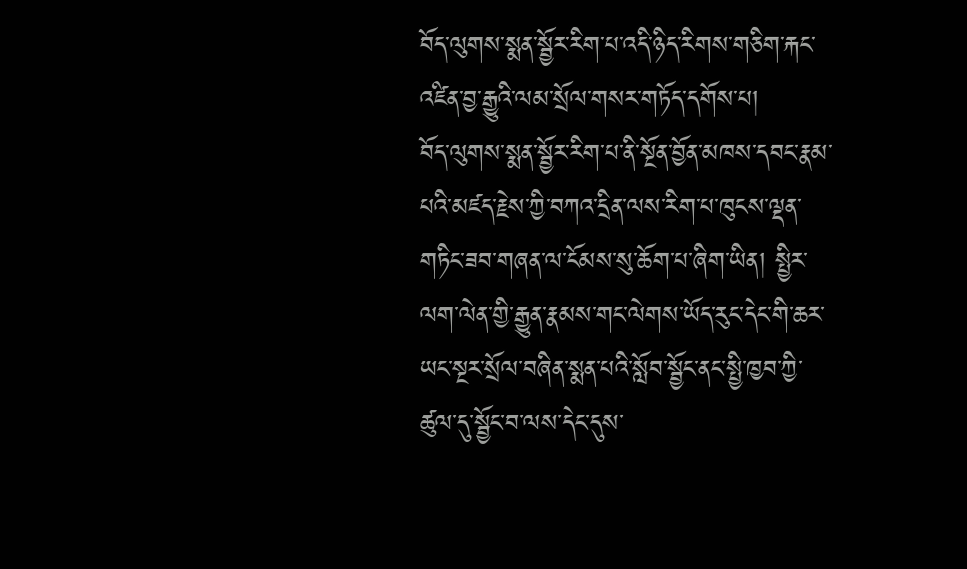བོད་ལུགས་སྨན་སྦྱོར་རིག་པ་འདི་ཉིད་རིགས་གཅིག་རྐང་འཛིན་བྱ་རྒྱུའི་ལམ་སྲོལ་གསར་གཏོད་དགོས་པ།
བོད་ལུགས་སྨན་སྦྱོར་རིག་པ་ནི་སྔོན་བྱོན་མཁས་དབང་རྣམ་པའི་མཛད་རྗེས་ཀྱི་བཀའ་དྲིན་ལས་རིག་པ་ཁུངས་ལྡན་གཏིང་ཟབ་གཞན་ལ་ངོམས་སུ་ཆོག་པ་ཞིག་ཡིན། སྤྱིར་ལག་ལེན་གྱི་རྒྱུན་རྣམས་གང་ལེགས་ཡོད་རུང་དེང་གི་ཆར་ཡང་སྔར་སྲོལ་བཞིན་སྨན་པའི་སློབ་སྦྱོང་ནང་སྤྱི་ཁྱབ་ཀྱི་ཚུལ་དུ་སྦྱོང་བ་ལས་དེང་དུས་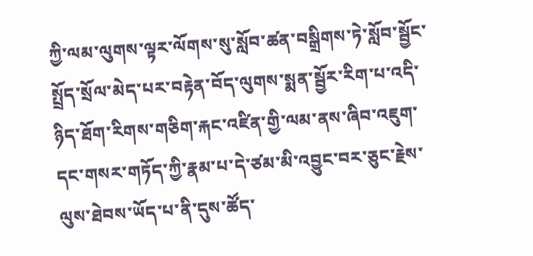ཀྱི་ལམ་ལུགས་ལྟར་ལོགས་སུ་སློབ་ཚན་བསྒྲིགས་ཏེ་སློབ་སྦྱོང་སྤྲོད་སྲོལ་མེད་པར་བརྟེན་བོད་ལུགས་སྨན་སྦྱོར་རིག་པ་འདི་ཉིད་ཐོག་རིགས་གཅིག་རྐང་འཛིན་གྱི་ལམ་ནས་ཞིབ་འཇུག་དང་གསར་གཏོད་ཀྱི་རྣམ་པ་དེ་ཙམ་མི་འབྱུང་བར་ཅུང་རྗེས་ལུས་ཐེབས་ཡོད་པ་ནི་དུས་ཚོད་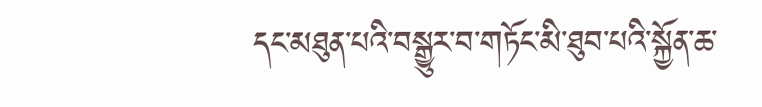དང་མཐུན་པའི་བསྒྱུར་བ་གཏོང་མི་ཐུབ་པའི་སྐྱོན་ཆ་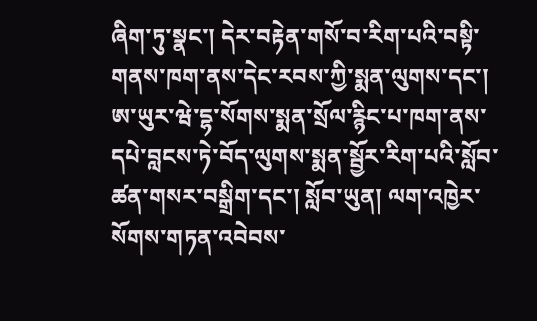ཞིག་ཏུ་སྣང་། དེར་བརྟེན་གསོ་བ་རིག་པའི་བསྟི་གནས་ཁག་ནས་དེང་རབས་ཀྱི་སྨན་ལུགས་དང་། ཨ་ཡུར་ཝེ་དྷ་སོགས་སྨན་སྲོལ་རྙིང་པ་ཁག་ནས་དཔེ་བླངས་ཏེ་བོད་ལུགས་སྨན་སྦྱོར་རིག་པའི་སློབ་ཚན་གསར་བསྒྲིག་དང་། སློབ་ཡུན། ལག་འཁྱེར་སོགས་གཏན་འབེབས་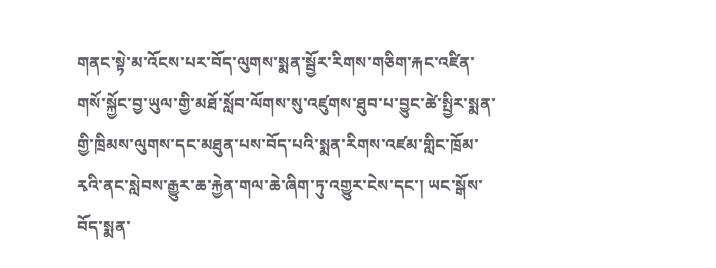གནང་སྟེ་མ་འོངས་པར་བོད་ལུགས་སྨན་སྦྱོར་རིགས་གཅིག་རྐང་འཛིན་གསོ་སྐྱོང་བྱ་ཡུལ་གྱི་མཐོ་སློབ་ལོགས་སུ་འཛུགས་ཐུབ་པ་བྱུང་ཚེ་སྤྱིར་སྨན་གྱི་ཁྲིམས་ལུགས་དང་མཐུན་པས་བོད་པའི་སྨན་རིགས་འཛམ་གླིང་ཁྲོམ་རྭའི་ནང་སླེབས་རྒྱུར་ཆ་རྐྱེན་གལ་ཆེ་ཞིག་ཏུ་འགྱུར་ངེས་དང་། ཡང་སྒོས་བོད་སྨན་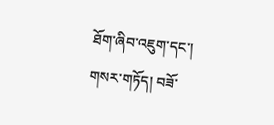ཐོག་ཞིབ་འཇུག་དང་། གསར་གཏོད། བཟོ་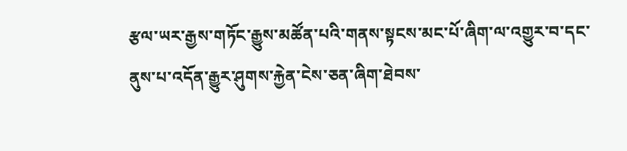རྩལ་ཡར་རྒྱས་གཏོང་རྒྱུས་མཚོན་པའི་གནས་སྟངས་མང་པོ་ཞིག་ལ་འགྱུར་བ་དང་ནུས་པ་འདོན་རྒྱུར་ཤུགས་རྐྱེན་ངེས་ཅན་ཞིག་ཐེབས་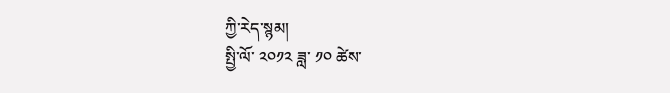ཀྱི་རེད་སྙམ།
སྤྱི་ལོ་ ༢༠༡༢ ཟླ་ ༡༠ ཚེས་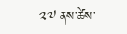༢༧ ནས་ཚེས་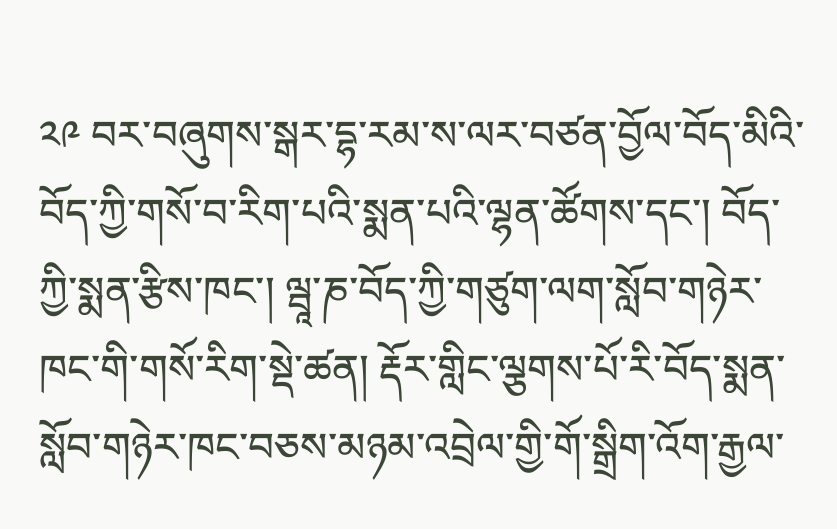༢༩ བར་བཞུགས་སྒར་དྷ་རམ་ས་ལར་བཙན་བྱོལ་བོད་མིའི་བོད་ཀྱི་གསོ་བ་རིག་པའི་སྨན་པའི་ལྷན་ཚོགས་དང་། བོད་ཀྱི་སྨན་རྩིས་ཁང་། ལྦཱ་ཎ་བོད་ཀྱི་གཙུག་ལག་སློབ་གཉེར་ཁང་གི་གསོ་རིག་སྡེ་ཚན། རྡོར་གླིང་ལྕགས་པོ་རི་བོད་སྨན་སློབ་གཉེར་ཁང་བཅས་མཉམ་འབྲེལ་གྱི་གོ་སྒྲིག་འོག་རྒྱལ་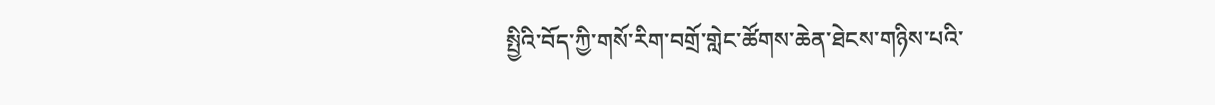སྤྱིའི་བོད་ཀྱི་གསོ་རིག་བགྲོ་གླེང་ཚོགས་ཆེན་ཐེངས་གཉིས་པའི་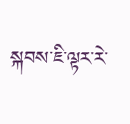སྐབས་ཇི་ལྟར་རེ་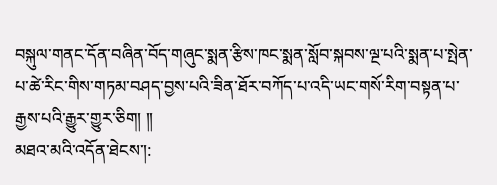བསྐུལ་གནང་དོན་བཞིན་བོད་གཞུང་སྨན་རྩིས་ཁང་སྨན་སློབ་སྐབས་ལྔ་པའི་སྨན་པ་སྤེན་པ་ཚེ་རིང་གིས་གཏམ་བཤད་བྱས་པའི་ཟིན་ཐོར་བཀོད་པ་འདི་ཡང་གསོ་རིག་བསྟན་པ་རྒྱས་པའི་རྒྱུར་གྱུར་ཅིག། །།
མཐའ་མའི་འདོན་ཐེངས་།: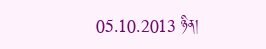05.10.2013 ཉིན།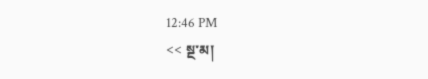12:46 PM
<< སྔ་མ།